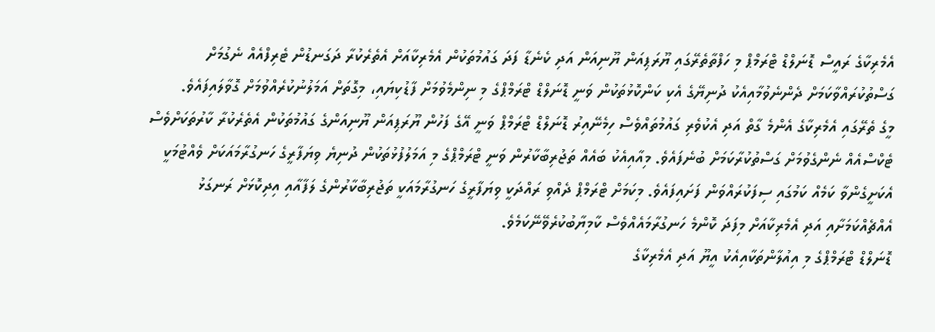އެމެރިކާގެ ރައީސް ޑޮނަލްޑް ޓްރަމްޕް މި ހަފްތާތެރޭގައި ޔޫރަޕިއަން ޔޫނިއަން އަދި ކެނެޑާ ފަދަ ގައުމުތަކުން އެމެރިކާއަށް އެތެރެކުރާ ދަގަނޑުން ޓެރިފްއެއް ނެގުމަށް ގަސްތުކުރައްވާކަމަށް ދެންނެވުމާއިއެކު ދުނިޔޭގެ އެކި ކަންކޮޅުތަކުން ވަނީ ޑޮނަލްޑް ޓްރަމްޕްގެ މި ނިންމެވުމަށް ފާޑުކިޔައި، މިގޮތަށް އަމަލުނުކުރެއްވުމަށް ގޮވާލައިފައެވެ.
މީގެ ތެރޭގައި އެމެރިކާގެ އެންމެ ގާތް އަދި އެކުވެރި ގައުމުތައްވެސް ހިމެނޭއިރު ޑޮނަލްޑް ޓްރަމްޕް ވަނީ އޭގެ ފަހުން ޔޫރަޕިއަން ޔޫނިއަންގެ ގައުމުތަކުން އެތެރެކުރާ ކާރުތަކަށްވެސް ޓެކްސްއެއް ނެންގެވުމަށް ގަސްތުކުރާކަމަށް ބުނެފައެވެ. މިއާއިއެކު ބައެއް ތަޖުރިބާކާރުން ވަނީ ޓްރަމްޕްގެ މި އަމަލުފުޅުތަކުން ދުނިޔެ ވިޔަފާރީގެ ހަނގުރާމައަކަށް ވެއްޓުމަކީ އެކަށީގެންވާ ކަމެއް ކަމުގައި ސިފަކުރައްވަން ފަށައިފައެވެ. މިކަމަށް ޓްރަމްޕް ދެއްވި ރައްދަކީ ވިޔަފާރީގެ ހަނގުރާމައަކީ ތަޖުރިބާކާރުންގެ ލަފާއާއި އިދިކޮޅަށް ރަނގަޅު އެއްޗެއްކަމަށާއި އަދި އެމެރިކާއަށް މިފަދަ ކޮންމެ ހަނގުރާމައެއްވެސް ކާމިޔާބުކުރެވޭނޭކަމެވެ.
ޑޮނަލްޑް ޓްރަމްޕްގެ މި އިއުލާންތަކާއިއެކު އީޔޫ އަދި އެމެރިކާގެ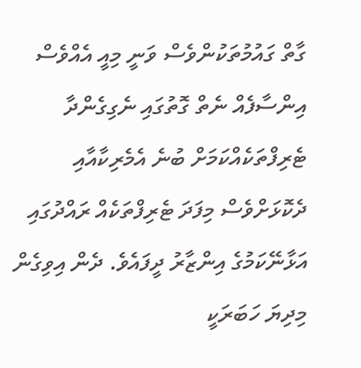ގާތް ގައުމުތަކުންވެސް ވަނީ މިއީ އެއްވެސް އިންސާފެއް ނެތް ގޮތުގައި ނެގިގެންދާ ޓެރިފްތަކެއްކަމަށް ބުނެ އެމެރިކާއާއި ދެކޮޅަށްވެސް މިފަދަ ޓެރިފްތަކެއް ރައްދުގައި އަޅާނޭކަމުގެ އިންޒާރު ދީފައެވެ. ދެން އިވިގެން މިދިޔަ ހަބަރަކީ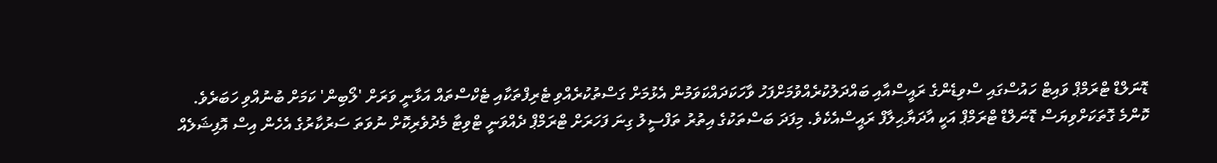ޑޮނަލްޑް ޓްރަމްޕް ވައިޓް ހައުސްގައި ސްވިޑެންގެ ރައީސްއާއި ބައްދަލުކުރެއްވުމަށްފަހު ވާހަކަދައްކަވަމުން އެޅުމަށް ގަސްތުކުރެއްވި ޓެރިފްތަކާއި ޓެކްސްތައް އަޅާނީ ވަރަށް 'ލޯބިން' ކަމަށް ބުނުއްވި ހަބަރެވެ.
ކޮންމެ ގޮތަކަށްވިޔަސް ޑޮނަލްޑް ޓްރަމްޕް އަކީ އާދަޔާޙިލާފް ރައީސްއެކެވެ. މިފަދަ ބަސްތަކުގެ އިތުރު ތަފްސީލު ގިނަ ފަހަރަށް ޓްރަމްޕް ދެއްވަނީ ޓްވިޓާ މެދުވެރިކޮށް ނުވަތަ ސަރުކާރުގެ އެހެން އިސް އޮފިޝަލެއް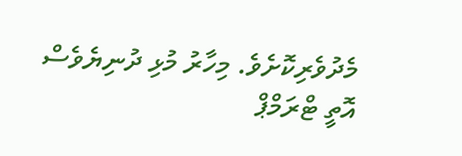މެދުވެރިކޮށެވެ. މިހާރު މުޅި ދުނިޔެވެސް އޮތީ ޓްރަމްޕް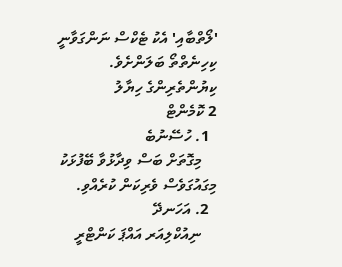'ލޯތްބާއި' އެކު ޓެކްސް ނަންގަވާނީ ކިހިނެތްތޯ ބަލަންށެވެ.
ކިޔުންތެރިންގެ ހިޔާލު
2 ކޮމެންޓް
  1. ހުސޭނުބެ
    މިގޮތަށް ބަސް ވިދާޅުވާ ބޭފުޅަކު މިގައުގަވެސް ވެރިކަން ކުރެއްވި.
  2. އަހަނދޭ
    ނިއުކްލިއަރ އައްޕަ ކަންޓްރީ